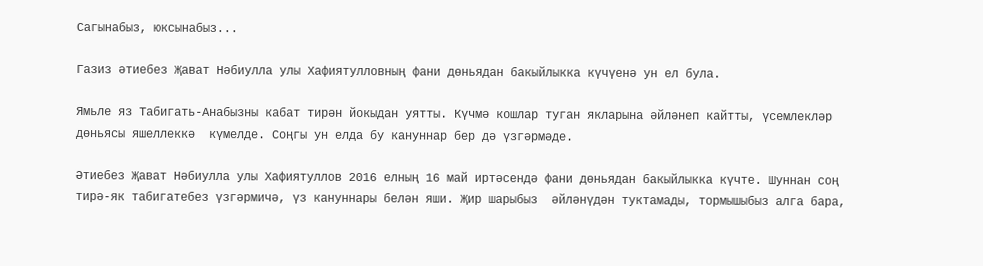Сагынабыз, юксынабыз...

Газиз әтиебез Җават Нәбиулла улы Хафиятулловның фани дөньядан бакыйлыкка күчүенә ун ел була.

Ямьле яз Табигать-Анабызны кабат тирән йокыдан уятты. Күчмә кошлар туган якларына әйләнеп кайтты, үсемлекләр дөньясы яшеллеккә  күмелде. Соңгы ун елда бу кануннар бер дә үзгәрмәде.

Әтиебез Җават Нәбиулла улы Хафиятуллов 2016 елның 16 май иртәсендә фани дөньядан бакыйлыкка күчте. Шуннан соң тирә-як табигатебез үзгәрмичә, үз кануннары белән яши. Җир шарыбыз  әйләнүдән туктамады, тормышыбыз алга бара,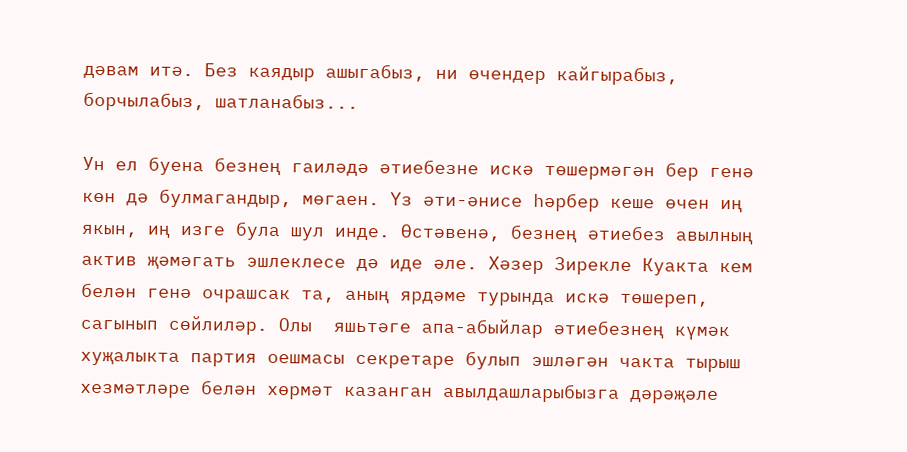дәвам итә. Без каядыр ашыгабыз, ни өчендер кайгырабыз, борчылабыз, шатланабыз...

Ун ел буена безнең гаиләдә әтиебезне искә төшермәгән бер генә көн дә булмагандыр, мөгаен. Үз әти-әнисе hәрбер кеше өчен иң якын, иң изге була шул инде. Өстәвенә, безнең әтиебез авылның актив җәмәгать эшлеклесе дә иде әле. Хәзер Зирекле Куакта кем белән генә очрашсак та, аның ярдәме турында искә төшереп, сагынып сөйлиләр. Олы  яшьтәге апа-абыйлар әтиебезнең күмәк хуҗалыкта партия оешмасы секретаре булып эшләгән чакта тырыш хезмәтләре белән хөрмәт казанган авылдашларыбызга дәрәҗәле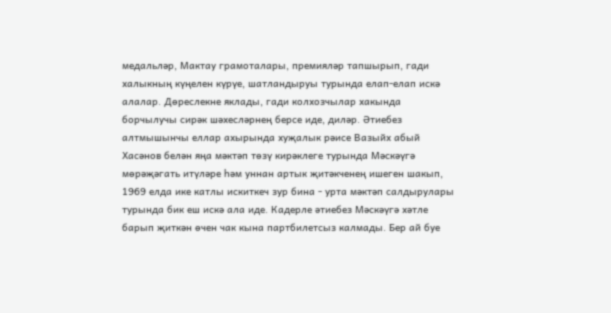медальләр, Мактау грамоталары, премияләр тапшырып, гади халыкның күңелен күрүе, шатландыруы турында елап-елап искә алалар. Дөреслекне яклады, гади колхозчылар хакында борчылучы сирәк шәхесләрнең берсе иде, диләр. Әтиебез алтмышынчы еллар ахырында хуҗалык рәисе Вазыйх абый Хасәнов белән яңа мәктәп төзү кирәклеге турында Мәскәүгә мөрәҗәгать итүләре һәм уннан артык җитәкченең ишеген шакып, 1969 елда ике катлы искиткеч зур бина - урта мәктәп салдырулары турында бик еш искә ала иде. Кадерле әтиебез Мәскәүгә хәтле барып җиткән өчен чак кына партбилетсыз калмады. Бер ай буе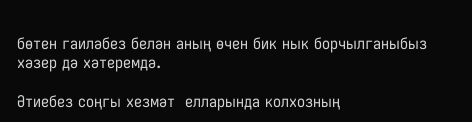бөтен гаиләбез белән аның өчен бик нык борчылганыбыз хәзер дә хәтеремдә.

Әтиебез соңгы хезмәт  елларында колхозның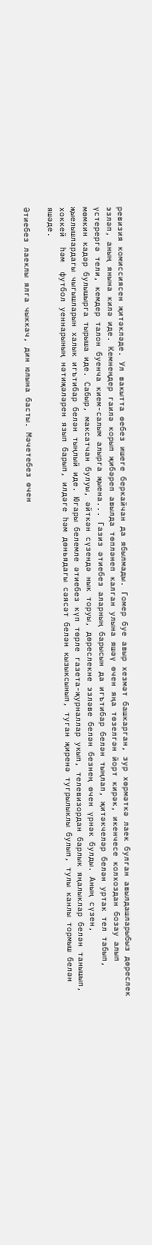ревизия комиссиясен җитәкләде. Ул вакытта өебез ишеге беркайчан да ябылмады. Гомер буе авыр хезмәт башкарган, зур хөрмәткә лаек булган авылдашларыбыз дөреслек эзләп, аның янына килә иде. Кемнеңдер гаилә корып җибәреп авылда төпләнеп калган улына яшәү өчен яңа төзелгән йорт кирәк, икенчесе колхоздан бозау алып үстерергә тели, кемдер талон буенча кием-салым алырга җыена... Газиз әтиебез аларның барысын да игътибар белән тыңлап, җитәкчеләр белән уртак тел табып, мөмкин кадәр булышырга тырыша иде. Сабыр, максатчан булуы, әйткән сүзендә нык торуы, дөреслекне эзләве белән безнең өчен үрнәк булды. Аның сүзен, җыелышлардагы чыгышларын халык игътибар белән тыңлый иде. Югары белемле әтиебез күп төрле газета-җурналлар укып, телевизордан барлык яңалыклар белән танышып, хоккей  hәм  футбол уеннарының нәтиҗәләрен язып барып, илдәге һәм дөньядагы сәясәт белән кызыксынып, туган җиренә тугрылыклы булып, тулы канлы тормыш белән яшәде.

Әтиебез лаеклы ялга чыккач, дин юлына басты. Мәчетебез өчен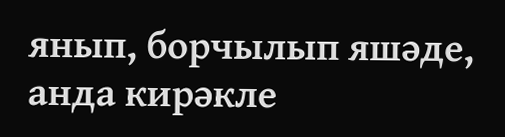янып, борчылып яшәде, анда кирәкле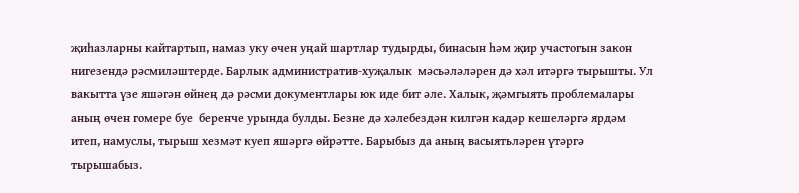җиhазларны кайтартып, намаз уку өчен уңай шартлар тудырды, бинасын һәм җир участогын закон нигезендә рәсмиләштерде. Барлык административ-хуҗалык  мәсьәләләрен дә хәл итәргә тырышты. Ул вакытта үзе яшәгән өйнең дә рәсми документлары юк иде бит әле. Халык, җәмгыять проблемалары аның өчен гомере буе  беренче урында булды. Безне дә хәлебездән килгән кадәр кешеләргә ярдәм итеп, намуслы, тырыш хезмәт куеп яшәргә өйрәтте. Барыбыз да аның васыятьләрен үтәргә тырышабыз.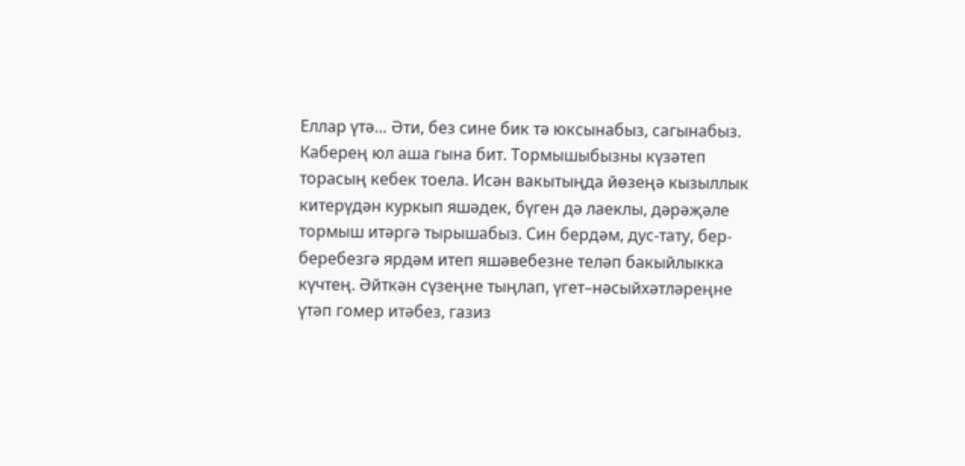Еллар үтә… Әти, без сине бик тә юксынабыз, сагынабыз. Каберең юл аша гына бит. Тормышыбызны күзәтеп торасың кебек тоела. Исән вакытыңда йөзеңә кызыллык китерүдән куркып яшәдек, бүген дә лаеклы, дәрәҗәле тормыш итәргә тырышабыз. Син бердәм, дус-тату, бер-беребезгә ярдәм итеп яшәвебезне теләп бакыйлыкка күчтең. Әйткән сүзеңне тыңлап, үгет–нәсыйхәтләреңне үтәп гомер итәбез, газиз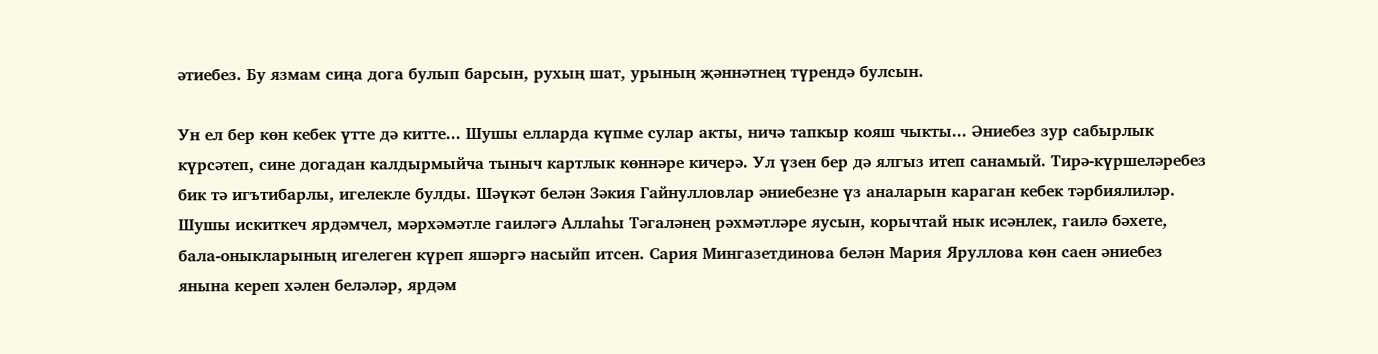әтиебез. Бу язмам сиңа дога булып барсын, рухың шат, урының җәннәтнең түрендә булсын.

Ун ел бер көн кебек үтте дә китте... Шушы елларда күпме сулар акты, ничә тапкыр кояш чыкты... Әниебез зур сабырлык күрсәтеп, сине догадан калдырмыйча тыныч картлык көннәре кичерә. Ул үзен бер дә ялгыз итеп санамый. Тирә-күршеләребез бик тә игътибарлы, игелекле булды. Шәүкәт белән Зәкия Гайнулловлар әниебезне үз аналарын караган кебек тәрбиялиләр. Шушы искиткеч ярдәмчел, мәрхәмәтле гаиләгә Аллаһы Тәгаләнең рәхмәтләре яусын, корычтай нык исәнлек, гаилә бәхете, бала-оныкларының игелеген күреп яшәргә насыйп итсен. Сария Мингазетдинова белән Мария Яруллова көн саен әниебез янына кереп хәлен беләләр, ярдәм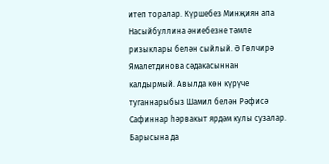итеп торалар. Күршебез Минҗиян апа Насыйбуллина әниебезне тәмле ризыклары белән сыйлый. Ә Гөлчирә Ямалетдинова сәдакасыннан калдырмый. Авылда көн күрүче туганнарыбыз Шамил белән Рәфисә Сафиннар hәрвакыт ярдәм кулы сузалар. Барысына да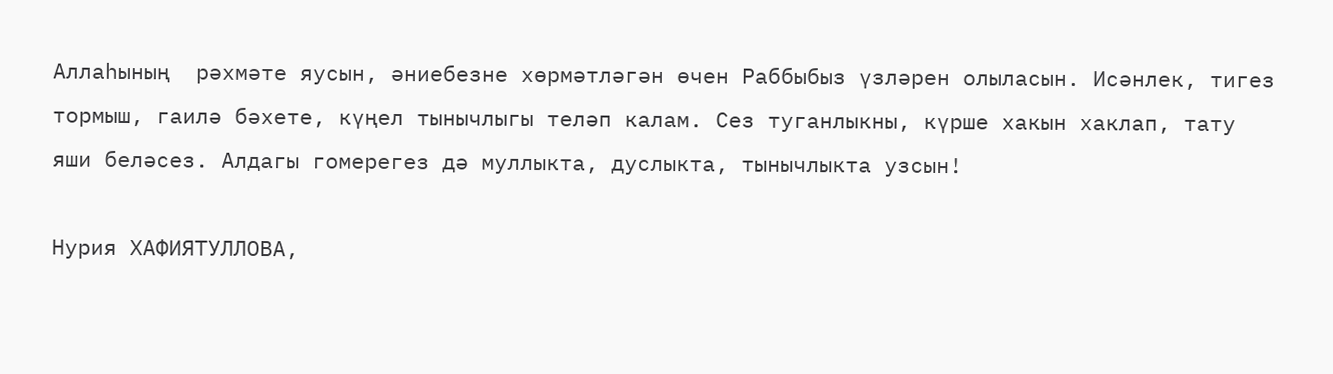Аллаhының  рәхмәте яусын, әниебезне хөрмәтләгән өчен Раббыбыз үзләрен олыласын. Исәнлек, тигез тормыш, гаилә бәхете, күңел тынычлыгы теләп калам. Сез туганлыкны, күрше хакын хаклап, тату яши беләсез. Алдагы гомерегез дә муллыкта, дуслыкта, тынычлыкта узсын!

Нурия ХАФИЯТУЛЛОВА,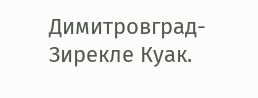Димитровград-Зирекле Куак.